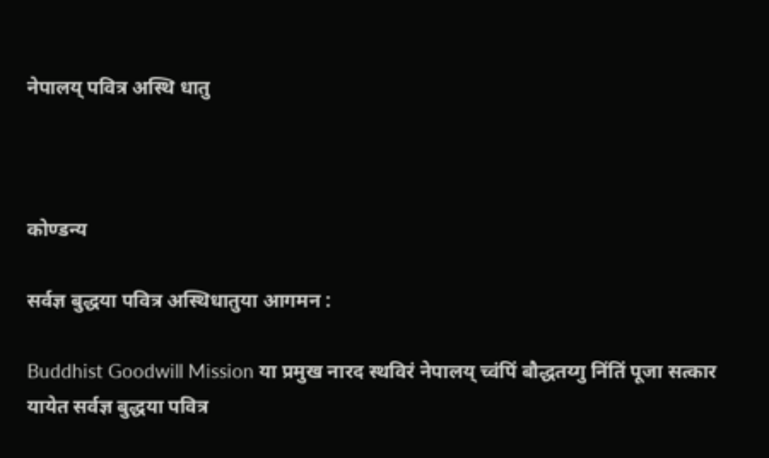नेपालय् पवित्र अस्थि धातु



कोण्डन्य

सर्वज्ञ बुद्धया पवित्र अस्थिधातुया आगमन :

Buddhist Goodwill Mission या प्रमुख नारद स्थविरं नेपालय् च्वंपिं बौद्धतय्गु निंतिं पूजा सत्कार यायेत सर्वज्ञ बुद्धया पवित्र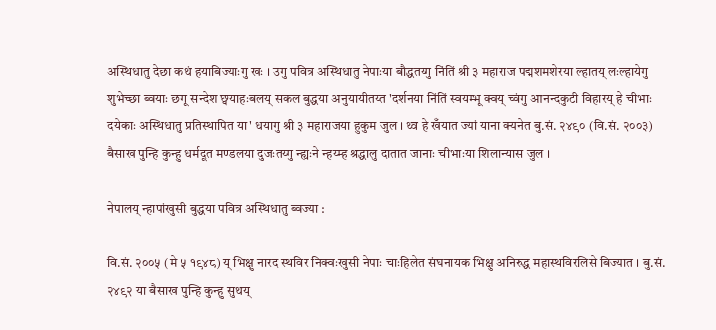अस्थिधातु देछा कथं हयाबिज्याःगु खः । उगु पवित्र अस्थिधातु नेपाःया बौद्धतय्गु निंतिं श्री ३ महाराज पद्मशमशेरया ल्हातय् लःल्हायेगु शुभेच्छा ब्वयाः छगू सन्देश छ्वयाहःबलय् सकल बुद्धया अनुयायीतय्त 'दर्शनया निंतिं स्वयम्भू क्वय् च्वंगु आनन्दकुटी विहारय् हे चीभाः दयेकाः अस्थिधातु प्रतिस्थापित या' धयागु श्री ३ महाराजया हुकुम जुल । थ्व हे खँयात ज्यां याना क्यनेत बु.सं. २४९० (वि.सं. २००३) बैसाख पुन्हि कुन्हु धर्मदूत मण्डलया दुजःतय्गु न्ह्यःने न्हय्म्ह श्रद्धालु दातात जानाः चीभाःया शिलान्यास जुल ।

नेपालय् न्हापांखुसी बुद्धया पवित्र अस्थिधातु ब्वज्या :

वि.सं. २००५ (मे ५ १९४८) य् भिक्षु नारद स्थविर निक्वःखुसी नेपाः चाःहिलेत संघनायक भिक्षु अनिरुद्ध महास्थविरलिसे बिज्यात । बु.सं. २४९२ या बैसाख पुन्हि कुन्हु सुथय्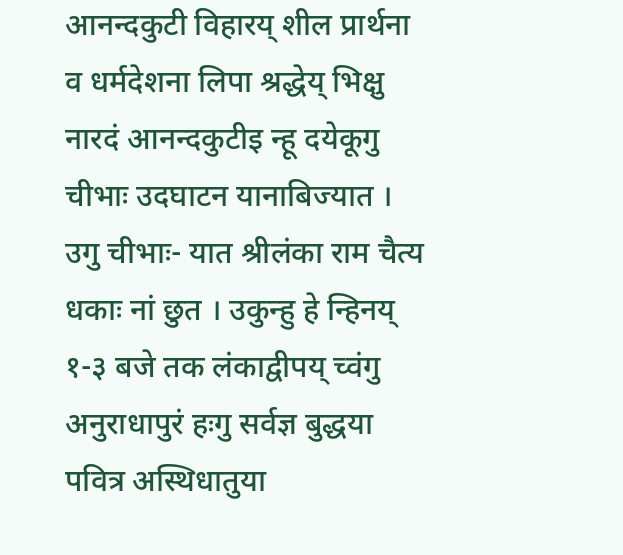आनन्दकुटी विहारय् शील प्रार्थना व धर्मदेशना लिपा श्रद्धेय् भिक्षु नारदं आनन्दकुटीइ न्हू दयेकूगु चीभाः उदघाटन यानाबिज्यात । उगु चीभाः- यात श्रीलंका राम चैत्य धकाः नां छुत । उकुन्हु हे न्हिनय् १-३ बजे तक लंकाद्वीपय् च्वंगु अनुराधापुरं हःगु सर्वज्ञ बुद्धया पवित्र अस्थिधातुया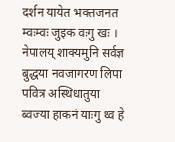दर्शन यायेत भक्तजनत म्वःम्वः जुइक वःगु खः । नेपालय् शाक्यमुनि सर्वज्ञ बुद्धया नवजागरण लिपा पवित्र अस्थिधातुया ब्वज्या हाकनं याःगु थ्व हे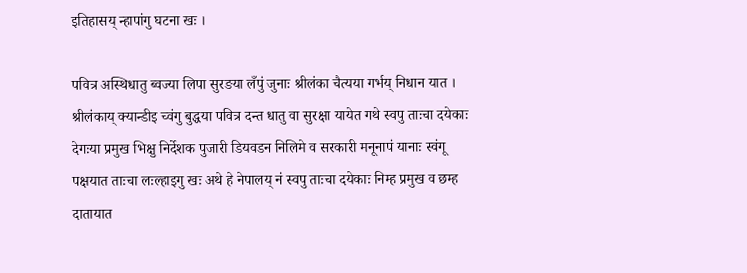इतिहासय् न्हापांगु घटना खः ।

पवित्र अस्थिधातु ब्वज्या लिपा सुरङया लँपुं जुनाः श्रीलंका चैत्यया गर्भय् निधान यात । श्रीलंकाय् क्यान्डीइ च्वंगु बुद्धया पवित्र दन्त धातु वा सुरक्षा यायेत गथे स्वपु ताःचा दयेकाः देगःया प्रमुख भिक्षु निर्देशक पुजारी डियवडन निलिमे व सरकारी मनूनापं यानाः स्वंगू पक्षयात ताःचा लःल्हाइगु खः अथे हे नेपालय् नं स्वपु ताःचा दयेकाः निम्ह प्रमुख व छम्ह दातायात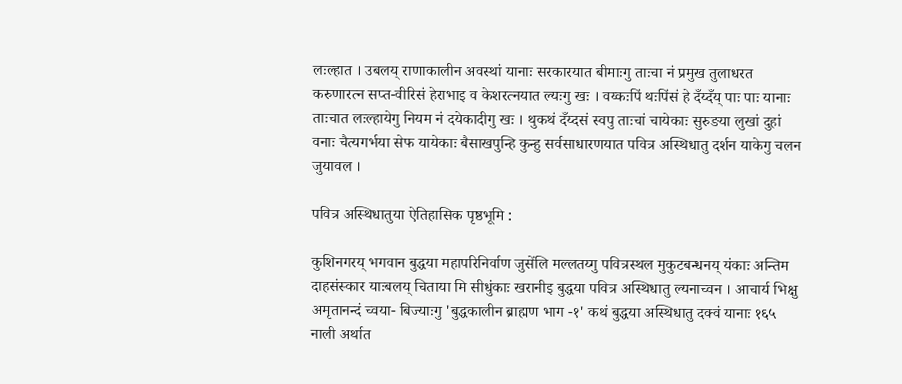लःल्हात । उबलय् राणाकालीन अवस्थां यानाः सरकारयात बीमाःगु ताःचा नं प्रमुख तुलाधरत करुणारत्न सप्त-वीरिसं हेराभाइ व केशरत्नयात ल्यःगु खः । वय्कःपिं थःपिंसं हे दँय्दँय् पाः पाः यानाः ताःचात लःल्हायेगु नियम नं दयेकादीगु खः । थुकथं दँय्दसं स्वपु ताःचां चायेकाः सुरुङया लुखां दुहां वनाः चैत्यगर्भया सेफ यायेकाः बैसाखपुन्हि कुन्हु सर्वसाधारणयात पवित्र अस्थिधातु दर्शन याकेगु चलन जुयावल ।

पवित्र अस्थिधातुया ऐतिहासिक पृष्ठभूमि :

कुशिनगरय् भगवान बुद्धया महापरिनिर्वाण जुसेंलि मल्लतय्गु पवित्रस्थल मुकुटबन्धनय् यंकाः अन्तिम दाहसंस्कार याःबलय् चिताया मि सीधुंकाः खरानीइ बुद्धया पवित्र अस्थिधातु ल्यनाच्वन । आचार्य भिक्षु अमृतानन्दं च्वया- बिज्याःगु 'बुद्धकालीन ब्राह्मण भाग -१' कथं बुद्धया अस्थिधातु दक्वं यानाः १६५ नाली अर्थात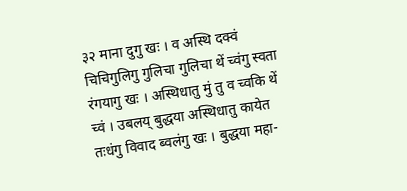३२ माना दुगु खः । व अस्थि दक्वं चिचिगुलिगु गुलिचा गुलिचा थें च्वंगु स्वता रंगयागु खः । अस्थिधातु मुं तु व च्वकि थें च्वं । उबलय् बुद्धया अस्थिधातु कायेत तःधंगु विवाद ब्वलंगु खः । बुद्धया महा-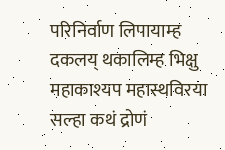परिनिर्वाण लिपायाम्ह दकलय् थकालिम्ह भिक्षु महाकाश्यप महास्थविरया सल्हा कथं द्रोणं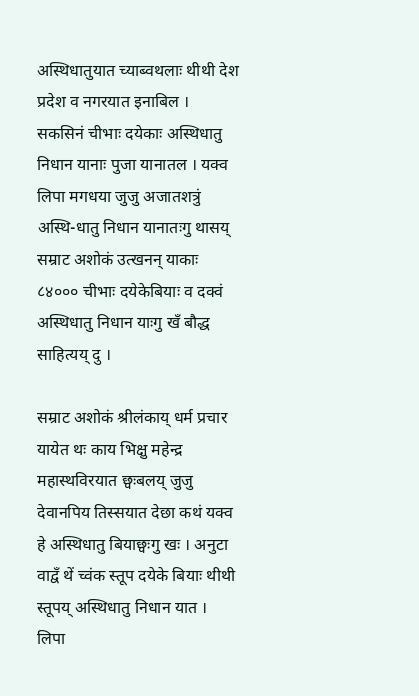अस्थिधातुयात च्याब्वथलाः थीथी देश प्रदेश व नगरयात इनाबिल । सकसिनं चीभाः दयेकाः अस्थिधातु निधान यानाः पुजा यानातल । यक्व लिपा मगधया जुजु अजातशत्रुं अस्थि-धातु निधान यानातःगु थासय् सम्राट अशोकं उत्खनन् याकाः ८४००० चीभाः दयेकेबियाः व दक्वं अस्थिधातु निधान याःगु खँ बौद्ध साहित्यय् दु ।

सम्राट अशोकं श्रीलंकाय् धर्म प्रचार यायेत थः काय भिक्षु महेन्द्र महास्थविरयात छ्वःबलय् जुजु देवानपिय तिस्सयात देछा कथं यक्व हे अस्थिधातु बियाछ्वःगु खः । अनुटा वाद्वँ थें च्वंक स्तूप दयेके बियाः थीथी स्तूपय् अस्थिधातु निधान यात । लिपा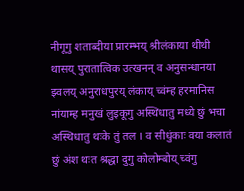नीगूगु शताब्दीया प्रारम्भय् श्रीलंकाया थीथी थासय् पुरातात्विक उत्खनन् व अनुसन्धानया झ्वलय् अनुराधपुरय् लंकाय् च्वंम्ह हरमानिस नांयाम्ह मनुखं लुइकूगु अस्थिधातु मध्ये छुं भचा अस्थिधातु थःके तुं तल । व सीधुंकाः वया कलातं छुं अंश थःत श्रद्धा दुगु कोलोम्बोय् च्वंगु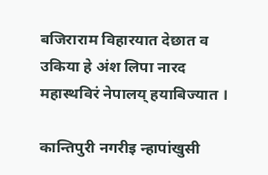बजिराराम विहारयात देछात व उकिया हे अंश लिपा नारद महास्थविरं नेपालय् हयाबिज्यात ।

कान्तिपुरी नगरीइ न्हापांखुसी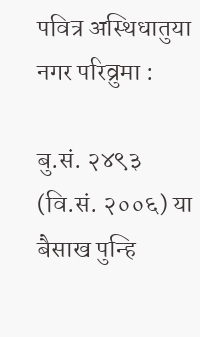पवित्र अस्थिधातुया नगर परिव्रुमा :

बु.सं. २४९३ (वि.सं. २००६) या बैसाख पुन्हि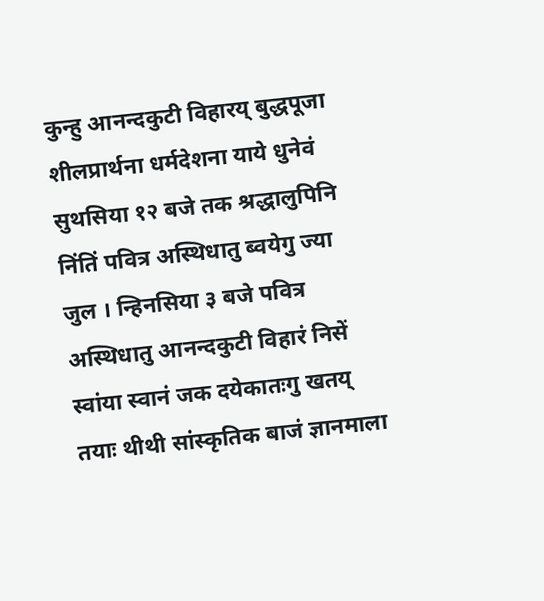कुन्हु आनन्दकुटी विहारय् बुद्धपूजा शीलप्रार्थना धर्मदेशना याये धुनेवं सुथसिया १२ बजे तक श्रद्धालुपिनि निंतिं पवित्र अस्थिधातु ब्वयेगु ज्या जुल । न्हिनसिया ३ बजे पवित्र अस्थिधातु आनन्दकुटी विहारं निसें स्वांया स्वानं जक दयेकातःगु खतय् तयाः थीथी सांस्कृतिक बाजं ज्ञानमाला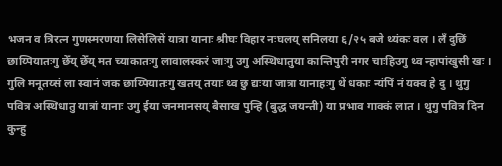भजन व त्रिरत्न गुणस्मरणया लिसेलिसें यात्रा यानाः श्रीघः विहार नःघलय् सनिलया ६/२५ बजे थ्यंकः वल । लँ दुछिं छाय्पियातःगु छेँय् छेँय् मत च्याकातःगु लावालस्करं जाःगु उगु अस्थिधातुया कान्तिपुरी नगर चाःहिउगु थ्व न्हापांखुसी खः । गुलि मनूतय्सं ला स्वानं जक छाय्पियातःगु खतय् तयाः थ्व छु द्यःया जात्रा यानाहःगु थें धकाः न्यंपिं नं यक्व हे दु । थुगु पवित्र अस्थिधातु यात्रां यानाः उगु ईया जनमानसय् बैसाख पुन्हि (बुद्ध जयन्ती) या प्रभाव गाक्कं लात । थुगु पवित्र दिन कुन्हु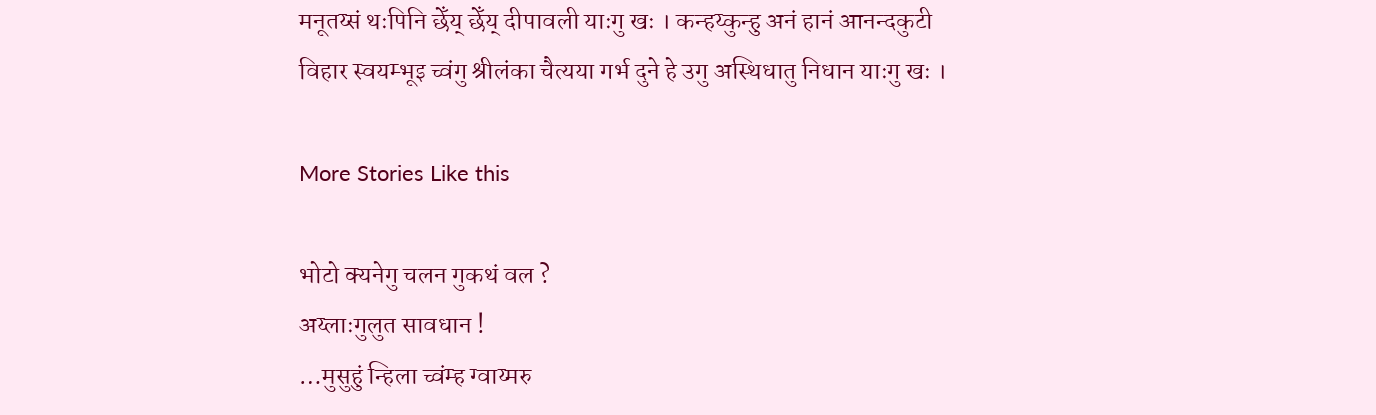मनूतय्सं थःपिनि छेँय् छेँय् दीपावली याःगु खः । कन्हय्कुन्हु अनं हानं आनन्दकुटी विहार स्वयम्भूइ च्वंगु श्रीलंका चैत्यया गर्भ दुने हे उगु अस्थिधातु निधान याःगु खः ।

More Stories Like this

भोटो क्यनेगु चलन गुकथं वल ?
अय्लाःगुलुत सावधान !
…मुसुहुं न्हिला च्वंम्ह ग्वाय्मरु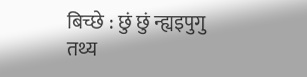बिच्छे : छुं छुं न्ह्यइपुगु तथ्य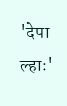'देपा ल्हाः'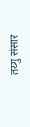तय्गु संसार